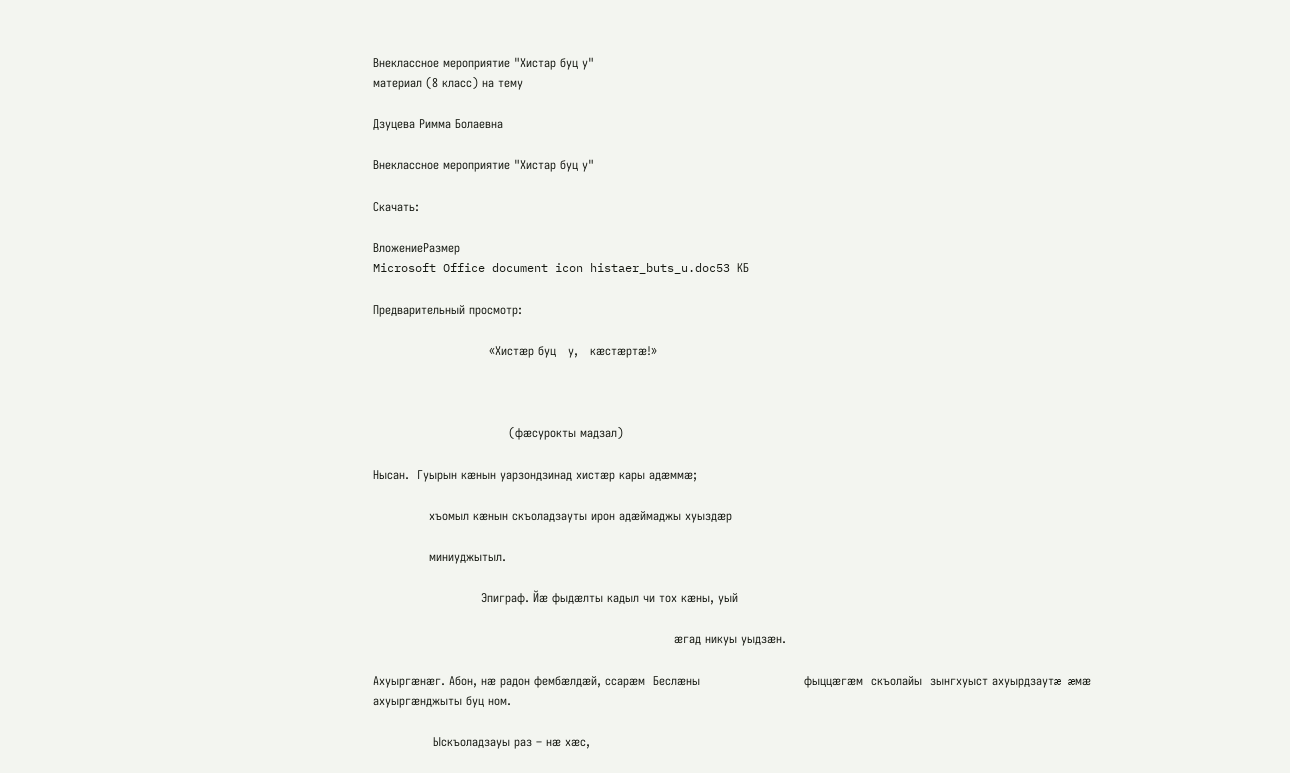Внеклассное мероприятие "Хистар буц у"
материал (8 класс) на тему

Дзуцева Римма Болаевна

Внеклассное мероприятие "Хистар буц у"

Скачать:

ВложениеРазмер
Microsoft Office document icon histaer_buts_u.doc53 КБ

Предварительный просмотр:

                             «Хистæр буц   у,   кæстæртæ!»



                                  (фæсурокты мадзал)

Нысан.  Гуырын кæнын уарзондзинад хистæр кары адæммæ;

              хъомыл кæнын скъоладзауты ирон адæймаджы хуыздæр

              миниуджытыл.

                           Эпиграф. Йæ фыдæлты кадыл чи тох кæны, уый

                                           æгад никуы уыдзæн.

Ахуыргæнæг. Абон, нæ радон фембæлдæй, ссарæм  Беслæны                          фыццæгæм  скъолайы  зынгхуыст ахуырдзаутæ æмæ ахуыргæнджыты буц ном.

               Ыскъоладзауы раз – нæ хæс,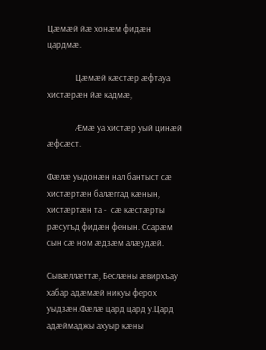Цæмæй йæ хонæм фидæн цардмæ.

              Цæмæй кæстæр æфтауа хистæрæн йæ кадмæ,

              Æмæ уа хистæр уый цинæй æфсæст.

Фæлæ уыдонæн нал бантыст сæ хистæртæн балæггад кæнын, хистæртæн та -  сæ кæстæрты рæсугъд фидæн фенын. Ссарæм сын сæ ном æдзæм алæудæй.

Сывæллæттæ, Беслæны æвирхъау хабар адæмæй никуы ферох уыдзæн.Фæлæ цард цард у.Цард адæймаджы ахуыр кæны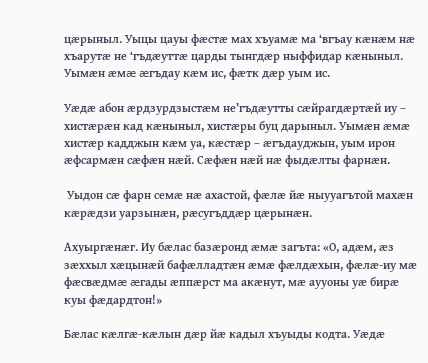цæрыныл. Уыцы цауы фæстæ мах хъуамæ ма ‘вгъау кæнæм нæ хъарутæ не ‘гъдæуттæ царды тынгдæр ныффидар кæныныл. Уымæн æмæ æгъдау кæм ис, фæтк дæр уым ис.

Уæдæ абон æрдзурдзыстæм не’гъдæутты сæйрагдæртæй иу – хистæрæн кад кæныныл, хистæры буц дарыныл. Уымæн æмæ хистæр кадджын кæм уа, кæстæр – æгъдауджын, уым ирон æфсармæн сæфæн нæй. Сæфæн нæй нæ фыдæлты фарнæн.

 Уыдон сæ фарн семæ нæ ахастой, фæлæ йæ ныууагътой махæн кæрæдзи уарзынæн, рæсугъддæр цæрынæн.

Ахуыргæнæг. Иу бæлас базæронд æмæ загъта: «О, адæм, æз зæххыл хæцынæй бафæлладтæн æмæ фæлдæхын, фæлæ-иу мæ фæсвæдмæ æгады æппæрст ма акæнут, мæ аууоны уæ бирæ куы фæдардтон!»

Бæлас кæлгæ-кæлын дæр йæ кадыл хъуыды кодта. Уæдæ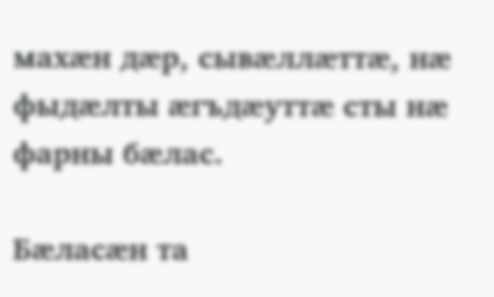махæн дæр, сывæллæттæ, нæ фыдæлты æгъдæуттæ сты нæ фарны бæлас.

Бæласæн та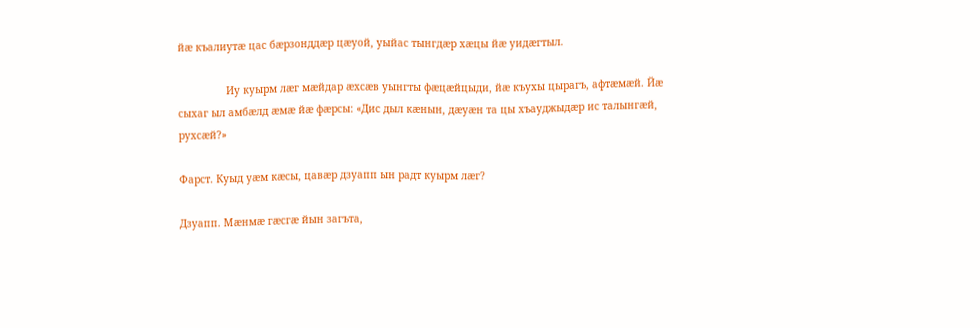йæ къалиутæ цас бæрзонддæр цæуой, уыйас тынгдæр хӕцы йæ уидæгтыл.

                Иу куырм лæг мæйдар æхсæв уынгты фæцæйцыди, йæ къухы цырагъ, афтæмæй. Йæ сыхаг ыл амбæлд æмæ йæ фæрсы: «Дис дыл кæнын, дæуæн та цы хъауджыдæр ис талынгӕй, рухсæй?»

Фарст. Куыд уæм кæсы, цавæр дзуапп ын радт куырм лæг?

Дзуапп. Мæнмæ гæсгæ йын загъта,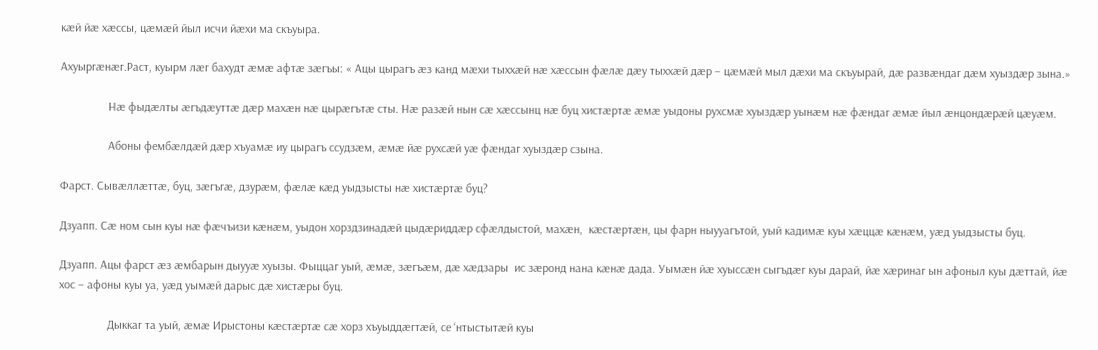кæй йæ хæссы, цæмæй йыл исчи йæхи ма скъуыра.

Ахуыргæнæг.Раст, куырм лæг бахудт æмæ афтæ зæгъы: « Ацы цырагъ æз канд мæхи тыххæй нæ хæссын фæлæ дæу тыххæй дæр – цæмæй мыл дæхи ма скъуырай, дæ развæндаг дæм хуыздæр зына.»

                Нæ фыдæлты æгъдæуттæ дæр махæн нæ цырæгътæ сты. Нæ разæй нын сæ хæссынц нæ буц хистæртӕ æмæ уыдоны рухсмæ хуыздæр уынæм нæ фæндаг æмæ йыл æнцондæрӕй цæуæм.

                Абоны фембæлдæй дæр хъуамæ иу цырагъ ссудзæм, æмæ йæ рухсæй уæ фæндаг хуыздæр сзына.

Фарст. Сывæллæттæ, буц, зæгъгæ, дзурæм, фæлæ кæд уыдзысты нæ хистæртæ буц?

Дзуапп. Сæ ном сын куы нæ фæчъизи кæнæм, уыдон хорздзинадæй цыдæриддæр сфæлдыстой, махæн,  кæстæртæн, цы фарн ныууагътой, уый кадимæ куы хæццæ кæнæм, уæд уыдзысты буц.

Дзуапп. Ацы фарст æз æмбарын дыууæ хуызы. Фыццаг уый, æмæ, зæгъæм, дæ хæдзары  ис зæронд нана кæнæ дада. Уымæн йæ хуыссæн сыгъдæг куы дарай, йæ хæринаг ын афоныл куы дæттай, йæ хос – афоны куы уа, уæд уымæй дарыс дæ хистæры буц.

                Дыккаг та уый, æмæ Ирыстоны кæстæртæ сæ хорз хъуыддæгтæй, се ‘нтыстытæй куы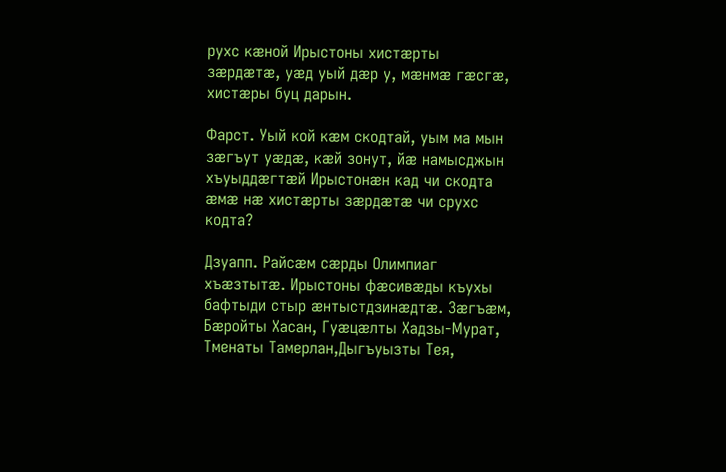рухс кæной Ирыстоны хистæрты зæрдæтæ, уæд уый дæр у, мæнмæ гæсгæ, хистæры буц дарын.

Фарст. Уый кой кæм скодтай, уым ма мын зæгъут уæдæ, кæй зонут, йæ намысджын хъуыддæгтæй Ирыстонæн кад чи скодта æмæ нæ хистæрты зæрдæтæ чи срухс кодта?

Дзуапп. Райсæм сæрды Олимпиаг хъæзтытæ. Ирыстоны фæсивæды къухы  бафтыди стыр æнтыстдзинæдтæ. Зæгъæм, Бæройты Хасан, Гуæцæлты Хадзы-Мурат, Тменаты Тамерлан,Дыгъуызты Тея,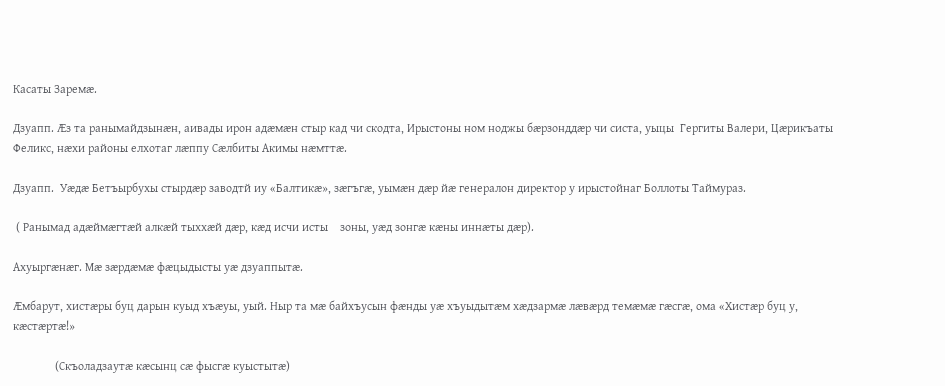Касаты Заремæ.

Дзуапп. Æз та ранымайдзынæн, аивады ирон адæмæн стыр кад чи скодта, Ирыстоны ном ноджы бæрзонддæр чи систа, уыцы  Гергиты Валери, Цæрикъаты Феликс, нæхи районы елхотаг лæппу Сæлбиты Акимы нæмттæ.

Дзуапп.  Уæдæ Бетъырбухы стырдæр заводтй иу «Балтикæ», зæгъгæ, уымæн дæр йæ генералон директор у ирыстойнаг Боллоты Таймураз.

 ( Ранымад адæймæгтæй алкæй тыххæй дæр, кæд исчи исты    зоны, уæд зонгæ кæны иннæты дæр).

Ахуыргæнæг. Мæ зæрдæмæ фæцыдысты уæ дзуаппытæ.

Æмбарут, хистæры буц дарын куыд хъæуы, уый. Ныр та мæ байхъусын фæнды уæ хъуыдытæм хæдзармæ лæвæрд темæмæ гæсгæ, ома «Хистæр буц у, кæстæртæ!»

              (Скъоладзаутæ кæсынц сæ фысгæ куыстытæ)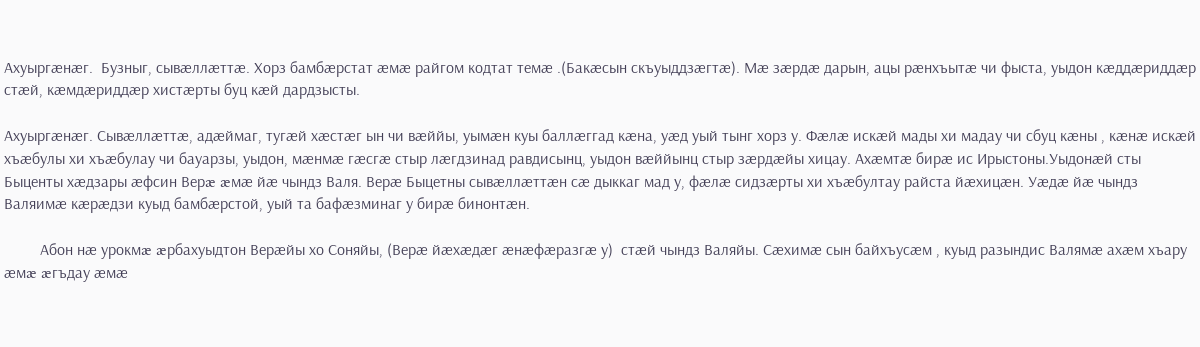Ахуыргæнæг.  Бузныг, сывæллæттæ. Хорз бамбæрстат æмæ райгом кодтат темæ .(Бакæсын скъуыддзæгтæ). Мæ зæрдæ дарын, ацы рæнхъытæ чи фыста, уыдон кæддæриддæр стæй, кæмдæриддæр хистæрты буц кæй дардзысты.

Ахуыргæнæг. Сывæллæттæ, адæймаг, тугæй хæстæг ын чи вæййы, уымæн куы баллæггад кæна, уæд уый тынг хорз у. Фæлæ искæй мады хи мадау чи сбуц кæны , кæнæ искæй хъæбулы хи хъæбулау чи бауарзы, уыдон, мæнмæ гæсгæ стыр лæгдзинад равдисынц, уыдон вæййынц стыр зæрдæйы хицау. Ахæмтæ бирæ ис Ирыстоны.Уыдонæй сты Быценты хæдзары æфсин Верæ æмæ йæ чындз Валя. Верæ Быцетны сывæллæттæн сæ дыккаг мад у, фæлæ сидзæрты хи хъæбултау райста йæхицæн. Уæдæ йæ чындз Валяимæ кæрæдзи куыд бамбæрстой, уый та бафæзминаг у бирæ бинонтæн.

         Абон нæ урокмæ æрбахуыдтон Верæйы хо Соняйы, (Верæ йæхæдæг æнæфæразгæ у)  стæй чындз Валяйы. Сæхимæ сын байхъусæм , куыд разындис Валямæ ахæм хъару æмæ æгъдау æмæ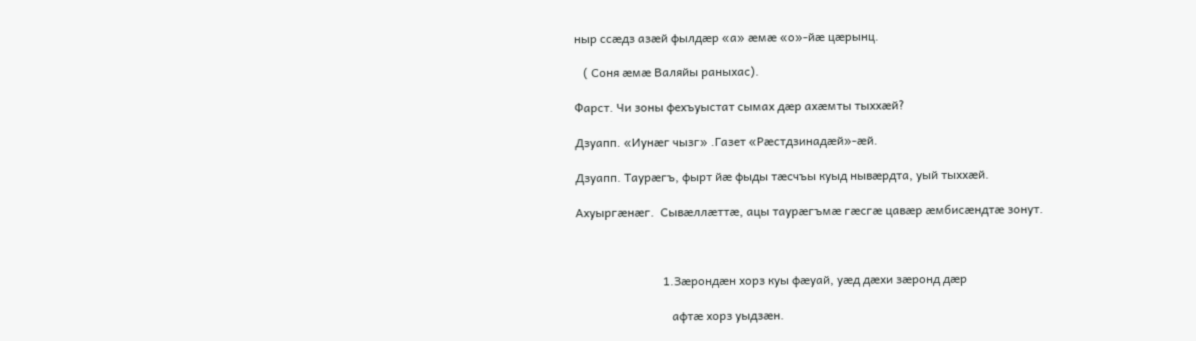ныр ссæдз азæй фылдæр «а» æмæ «о»-йæ цæрынц.

   ( Соня æмæ Валяйы раныхас).

Фарст. Чи зоны фехъуыстат сымах дæр ахæмты тыххæй?

Дзуапп. «Иунæг чызг» .Газет «Рæстдзинадæй»-æй.

Дзуапп. Таурæгъ, фырт йæ фыды тæсчъы куыд нывæрдта, уый тыххæй.

Ахуыргæнæг.  Сывæллæттæ, ацы таурæгъмæ гæсгæ цавæр æмбисæндтæ зонут.



                             1.Зæрондӕн хорз куы фæуай, уæд дæхи зæронд дæр

                                афтæ хорз уыдзæн.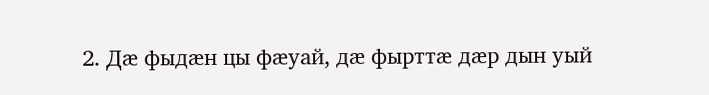2. Дæ фыдæн цы фæуай, дæ фырттæ дæр дын уый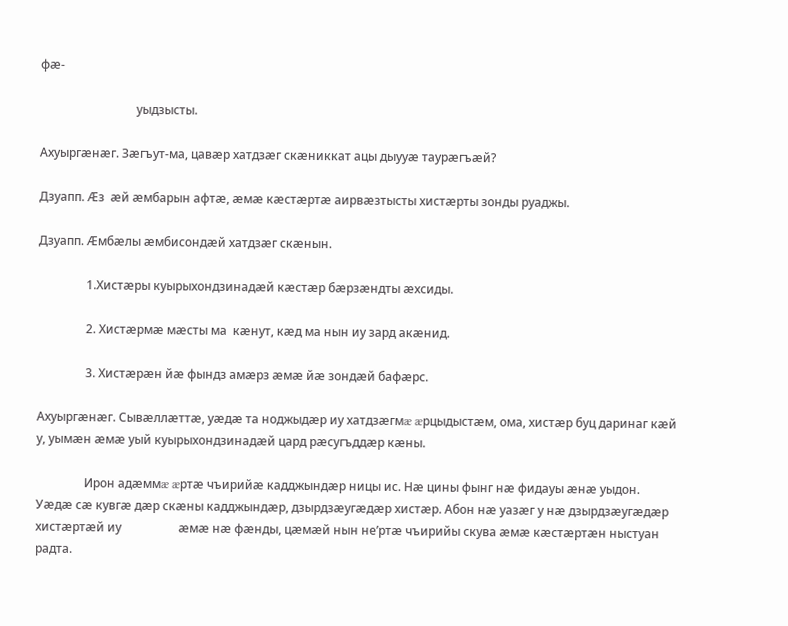фæ-

                                уыдзысты.

Ахуыргæнæг. Зæгъут-ма, цавæр хатдзæг скæниккат ацы дыууæ таурæгъæй?

Дзуапп. Æз  æй æмбарын афтæ, æмæ кæстæртæ аирвæзтысты хистæрты зонды руаджы.

Дзуапп. Æмбæлы æмбисондæй хатдзæг скæнын.

                1.Хистæры куырыхондзинадæй кæстæр бæрзæндты æхсиды.

                2. Хистæрмæ мæсты ма  кæнут, кæд ма нын иу зард акæнид.

                3. Хистæрæн йæ фындз амæрз æмæ йæ зондæй бафæрс.

Ахуыргæнæг. Сывæллæттæ, уæдæ та ноджыдæр иу хатдзæгмæ æрцыдыстæм, ома, хистæр буц даринаг кæй у, уымæн æмæ уый куырыхондзинадæй цард рæсугъддæр кæны.

                Ирон адæммæ æртæ чъирийæ кадджындæр ницы ис. Нæ цины фынг нæ фидауы æнæ уыдон. Уæдæ сæ кувгæ дæр скæны кадджындæр, дзырдзæугæдæр хистæр. Абон нæ уазæг у нæ дзырдзæугæдæр хистæртæй иу                   æмæ нæ фæнды, цæмæй нын не’ртæ чъирийы скува æмæ кæстæртæн ныстуан радта.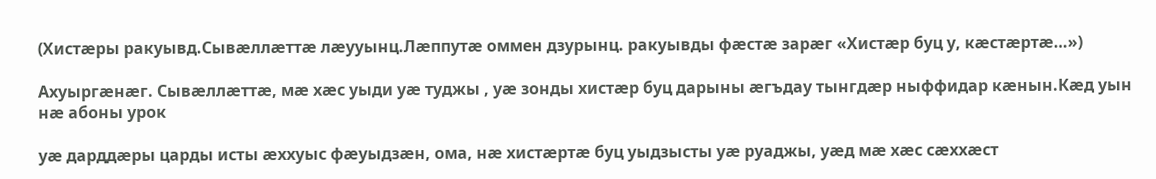(Хистæры ракуывд.Сывæллæттæ лæууынц.Лæппутæ оммен дзурынц. ракуывды фæстæ зарæг «Хистæр буц у, кæстæртæ…»)

Ахуыргæнæг. Сывæллæттæ, мæ хæс уыди уæ туджы , уæ зонды хистæр буц дарыны æгъдау тынгдæр ныффидар кæнын.Кæд уын нæ абоны урок

уæ дарддæры царды исты æххуыс фæуыдзæн, ома, нæ хистæртæ буц уыдзысты уæ руаджы, уæд мæ хæс сæххæст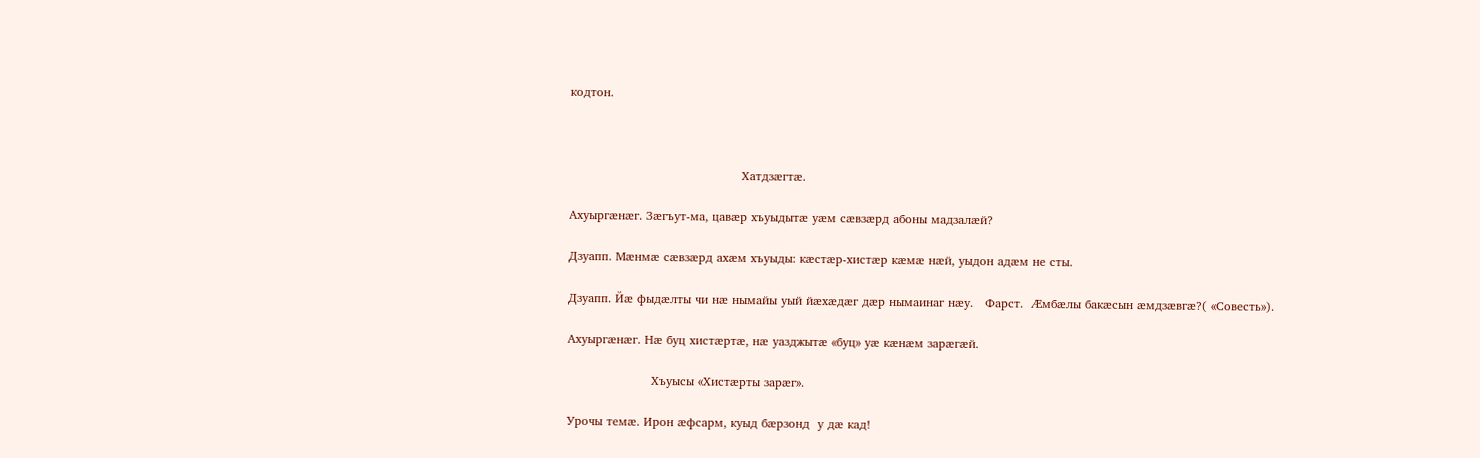кодтон.



                                           Хатдзæгтæ.

Ахуыргæнæг. Зæгъут-ма, цавæр хъуыдытæ уæм сæвзæрд абоны мадзалæй?

Дзуапп. Мæнмæ сæвзæрд ахæм хъуыды: кæстæр-хистæр кæмæ нæй, уыдон адæм не сты.

Дзуапп. Йæ фыдæлты чи нæ нымайы уый йæхæдæг дæр нымаинаг нæу.   Фарст.  Æмбæлы бакæсын æмдзæвгæ?( «Совесть»).

Ахуыргæнæг. Нæ буц хистæртæ, нæ уазджытæ «буц» уæ кæнæм зарæгæй.

                     Хъуысы «Хистæрты зарæг».

Урочы темӕ. Ирон ӕфсарм, куыд бӕрзонд  у дӕ кад!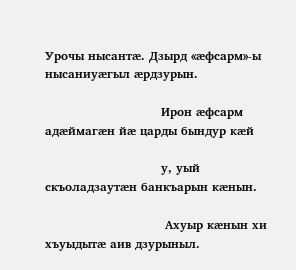Урочы нысантӕ. Дзырд «ӕфсарм»-ы нысаниуӕгыл ӕрдзурын.

                             Ирон ӕфсарм адӕймагӕн йӕ царды бындур кӕй

                             у, уый скъоладзаутӕн банкъарын кӕнын.

                              Ахуыр кӕнын хи хъуыдытӕ аив дзурыныл.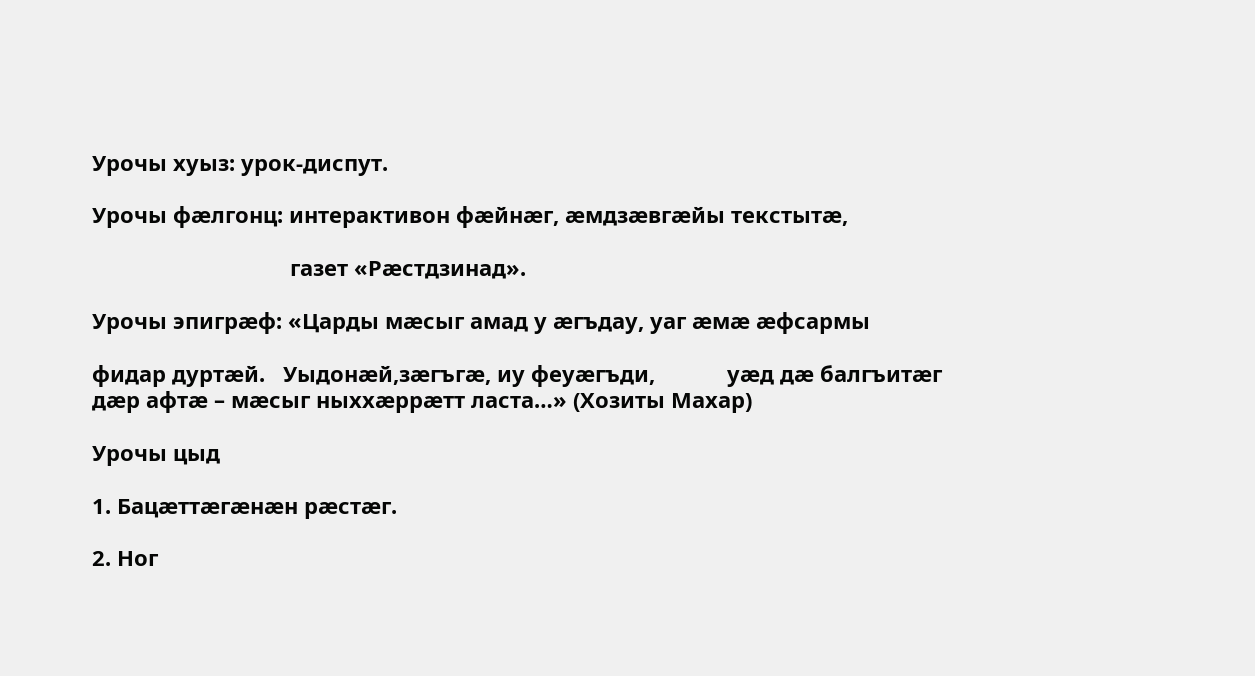Урочы хуыз: урок-диспут.

Урочы фӕлгонц: интерактивон фӕйнӕг, ӕмдзӕвгӕйы текстытӕ,

                                 газет «Рӕстдзинад».

Урочы эпигрӕф: «Царды мӕсыг амад у ӕгъдау, уаг ӕмӕ ӕфсармы

фидар дуртӕй.   Уыдонӕй,зӕгъгӕ, иу феуӕгъди,            уӕд дӕ балгъитӕг дӕр афтӕ – мӕсыг ныххӕррӕтт ласта…» (Хозиты Махар)

Урочы цыд

1. Бацӕттӕгӕнӕн рӕстӕг.

2. Ног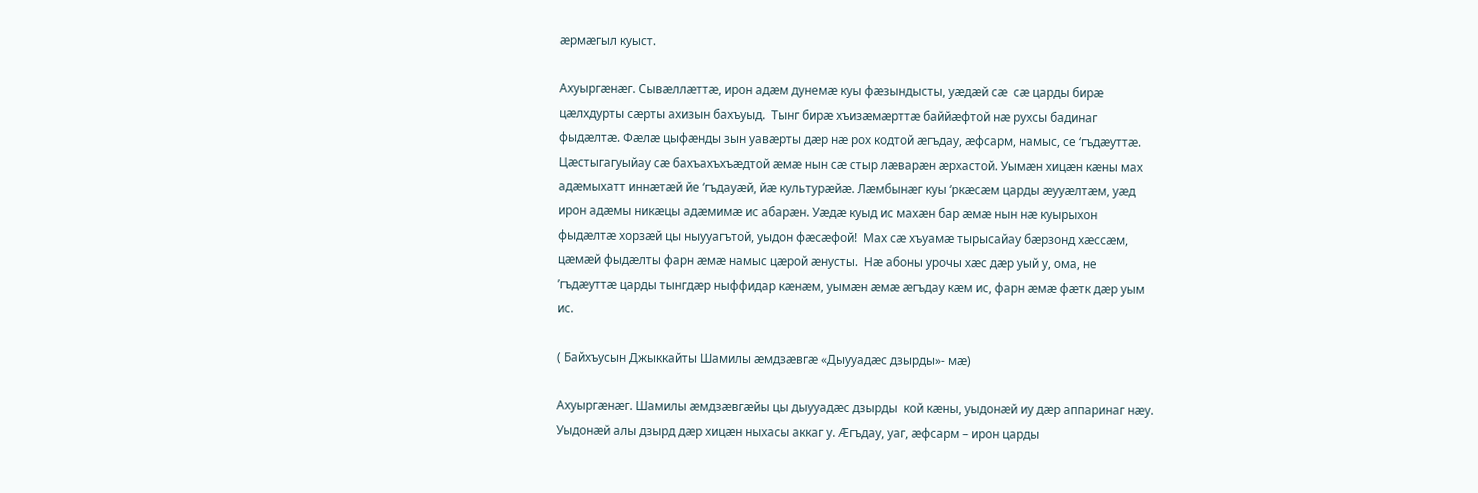ӕрмӕгыл куыст.

Ахуыргӕнӕг. Сывæллæттæ, ирон адӕм дунемӕ куы фӕзындысты, уӕдӕй сӕ  сӕ царды бирӕ цӕлхдурты сӕрты ахизын бахъуыд.  Тынг бирӕ хъизӕмӕрттӕ баййӕфтой нӕ рухсы бадинаг фыдӕлтӕ. Фӕлӕ цыфӕнды зын уавӕрты дӕр нӕ рох кодтой ӕгъдау, ӕфсарм, намыс, се ‘гъдӕуттӕ. Цӕстыгагуыйау сӕ бахъахъхъӕдтой ӕмӕ нын сӕ стыр лӕварӕн ӕрхастой. Уымӕн хицӕн кӕны мах адӕмыхатт иннӕтӕй йе ‘гъдауӕй, йӕ культурӕйӕ. Лӕмбынӕг куы ‘ркӕсӕм царды ӕууӕлтӕм, уӕд ирон адӕмы никӕцы адӕмимӕ ис абарӕн. Уӕдӕ куыд ис махӕн бар ӕмӕ нын нӕ куырыхон фыдӕлтӕ хорзӕй цы ныууагътой, уыдон фӕсӕфой!  Мах сӕ хъуамӕ тырысайау бӕрзонд хӕссӕм, цӕмӕй фыдӕлты фарн ӕмӕ намыс цӕрой ӕнусты.  Нӕ абоны урочы хӕс дӕр уый у, ома, не  ’гъдӕуттӕ царды тынгдӕр ныффидар кӕнӕм, уымӕн ӕмӕ ӕгъдау кӕм ис, фарн ӕмӕ фӕтк дӕр уым ис.

( Байхъусын Джыккайты Шамилы ӕмдзӕвгӕ «Дыууадӕс дзырды»- мӕ)

Ахуыргӕнӕг. Шамилы ӕмдзӕвгӕйы цы дыууадӕс дзырды  кой кӕны, уыдонӕй иу дӕр аппаринаг нӕу. Уыдонӕй алы дзырд дӕр хицӕн ныхасы аккаг у. Æгъдау, уаг, ӕфсарм – ирон царды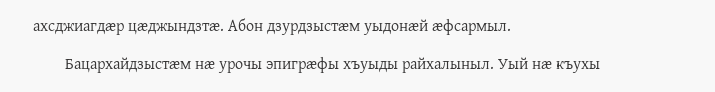ахсджиагдӕр цӕджындзтӕ. Абон дзурдзыстӕм уыдонӕй ӕфсармыл.

        Бацархайдзыстӕм нӕ урочы эпигрӕфы хъуыды райхалыныл. Уый нӕ къухы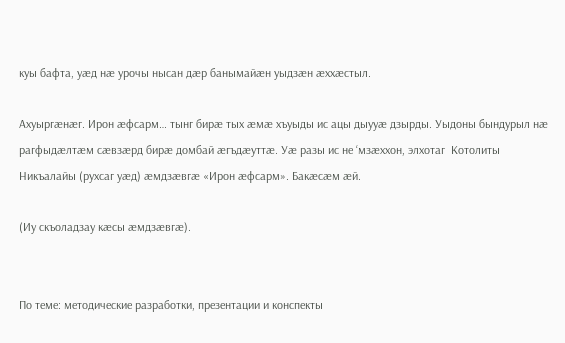куы бафта, уӕд нӕ урочы нысан дӕр банымайӕн уыдзӕн ӕххӕстыл.

Ахуыргӕнӕг. Ирон ӕфсарм… тынг бирӕ тых ӕмӕ хъуыды ис ацы дыууӕ дзырды. Уыдоны бындурыл нӕ рагфыдӕлтӕм сӕвзӕрд бирӕ домбай ӕгъдӕуттӕ. Уӕ разы ис не ‘мзӕххон, элхотаг  Котолиты Никъалайы (рухсаг уӕд) ӕмдзӕвгӕ «Ирон ӕфсарм». Бакӕсӕм ӕй.

(Иу скъоладзау кӕсы ӕмдзӕвгӕ).


По теме: методические разработки, презентации и конспекты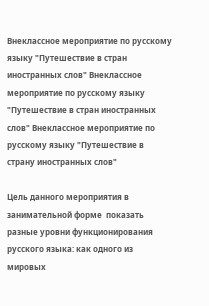Внеклассное мероприятие по русскому языку "Путешествие в стран иностранных слов" Внеклассное мероприятие по русскому языку "Путешествие в стран иностранных слов" Внеклассное мероприятие по русскому языку "Путешествие в страну иностранных слов"

Цель данного мероприятия в занимательной форме  показать разные уровни функционирования русского языка: как одного из мировых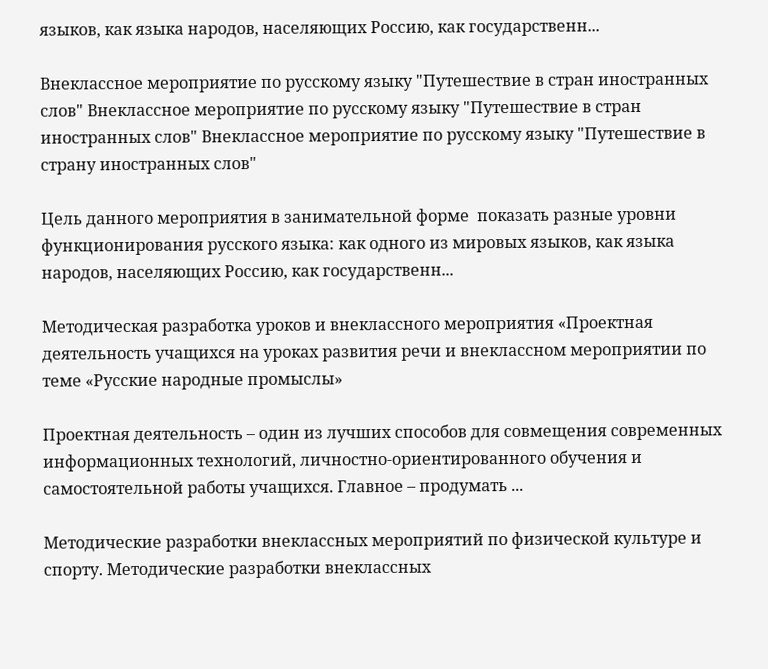языков, как языка народов, населяющих Россию, как государственн...

Внеклассное мероприятие по русскому языку "Путешествие в стран иностранных слов" Внеклассное мероприятие по русскому языку "Путешествие в стран иностранных слов" Внеклассное мероприятие по русскому языку "Путешествие в страну иностранных слов"

Цель данного мероприятия в занимательной форме  показать разные уровни функционирования русского языка: как одного из мировых языков, как языка народов, населяющих Россию, как государственн...

Методическая разработка уроков и внеклассного мероприятия «Проектная деятельность учащихся на уроках развития речи и внеклассном мероприятии по теме «Русские народные промыслы»

Проектная деятельность – один из лучших способов для совмещения современных информационных технологий, личностно-ориентированного обучения и самостоятельной работы учащихся. Главное – продумать ...

Методические разработки внеклассных мероприятий по физической культуре и спорту. Методические разработки внеклассных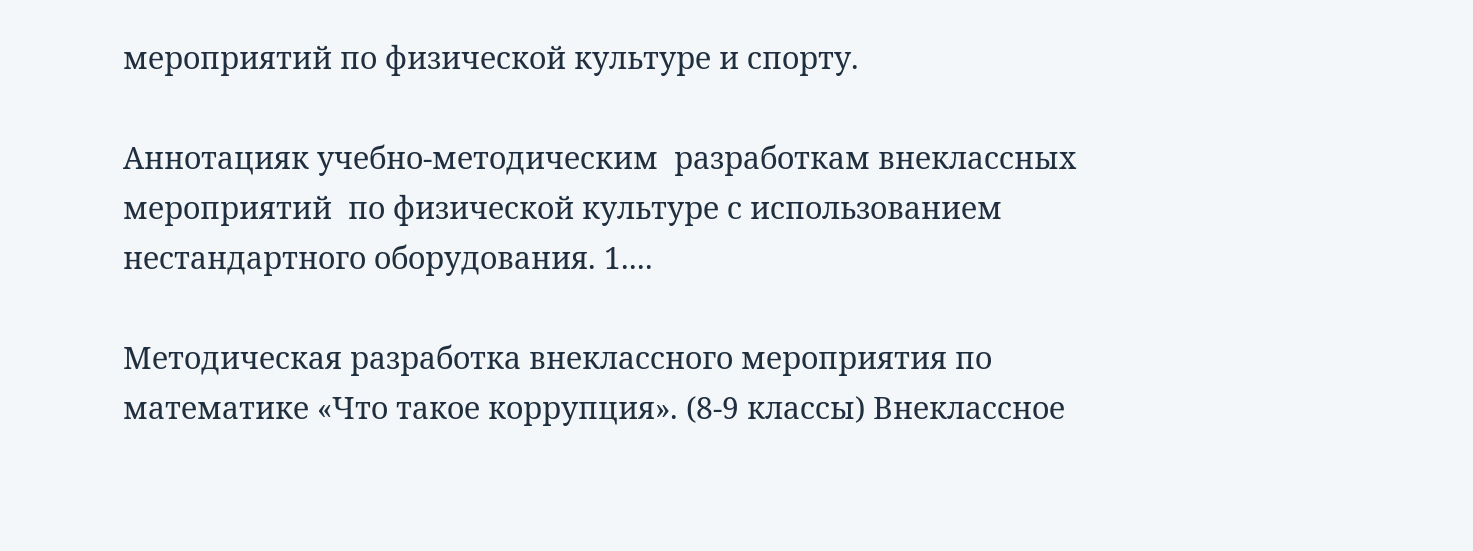мероприятий по физической культуре и спорту.

Аннотацияк учебно-методическим  разработкам внеклассных мероприятий  по физической культуре с использованием нестандартного оборудования. 1....

Методическая разработка внеклассного мероприятия по математике «Что такое коррупция». (8-9 классы) Внеклассное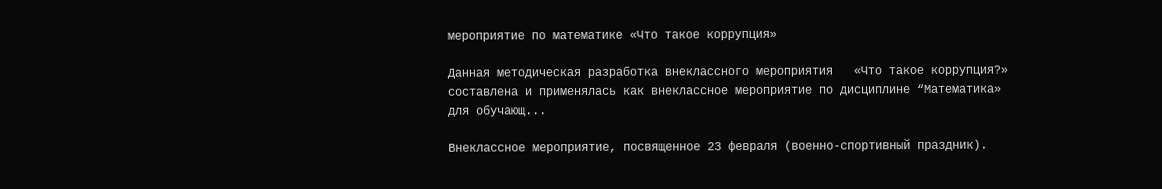мероприятие по математике «Что такое коррупция»

Данная методическая разработка внеклассного мероприятия   «Что такое коррупция?»  составлена и применялась как внеклассное мероприятие по дисциплине “Математика»   для обучающ...

Внеклассное мероприятие, посвященное 23 февраля (военно-спортивный праздник).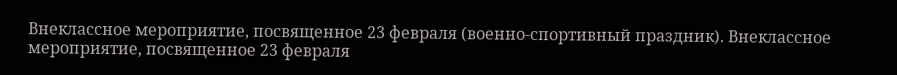Внеклассное мероприятие, посвященное 23 февраля (военно-спортивный праздник). Внеклассное мероприятие, посвященное 23 февраля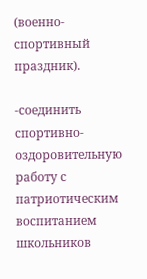(военно-спортивный праздник).

-соединить спортивно-оздоровительную работу с патриотическим воспитанием   школьников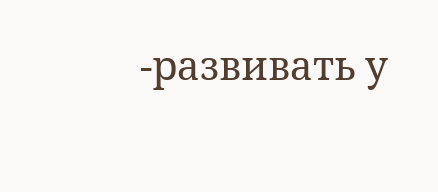-развивать у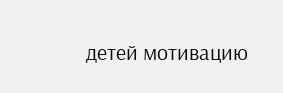детей мотивацию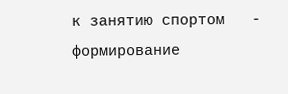к занятию спортом   - формирование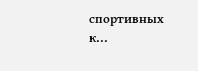спортивных к...